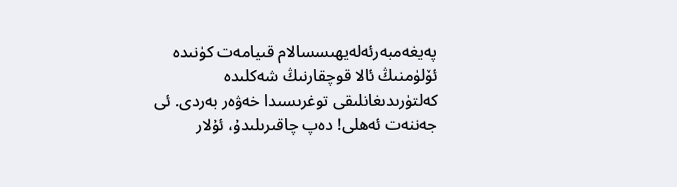پەيغەمبەرئەلەيھىسسالام قىيامەت كۈنىدە ئۆلۈمنىڭ ئالا قوچقارنىڭ شەكلىدە كەلتۈرىدىغانلىقى توغرىسىدا خەۋەر بەردى. ئى جەننەت ئەھلى! دەپ چاقىرىلىدۇ، ئۇلار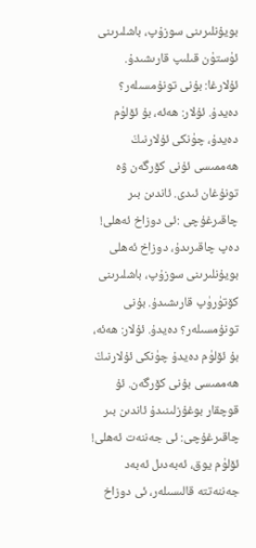بويۇنلىرىنى سوزۇپ، باشلىرىنى ئۈستۈن قىلىپ قارىشىدۇ. ئۇلارغا: بۇنى تونۇمسىلەر؟ دەيدۇ. ئۇلار: ھەئە، بۇ ئۆلۈم دەيدۇ، چۈنكى ئۇلارنىڭ ھەممىسى ئۇنى كۆرگەن ۋە تونۇغان ئىدى. ئاندىن بىر چاقىرغۇچى :ئى دوزاخ ئەھلى! دەپ چاقىرىدۇ، دوزاخ ئەھلى بويۇنلىرىنى سوزۇپ، باشلىرىنى كۆتۈرۈپ قارىشىدۇ. بۇنى تونۇمسىلەر؟ دەيدۇ. ئۇلار: ھەئە، بۇ ئۆلۈم دەيدۇ چۈنكى ئۇلارنىڭ ھەممىسى بۇنى كۆرگەن. ئۇ قوچقار بوغۇزلىنىدۇ ئاندىن بىر چاقىرغۇچى: ئى جەننەت ئەھلى! ئۆلۈم يوق، ئەبەدىل ئەبەد جەننەتتە قالىسىلەر، ئى دوزاخ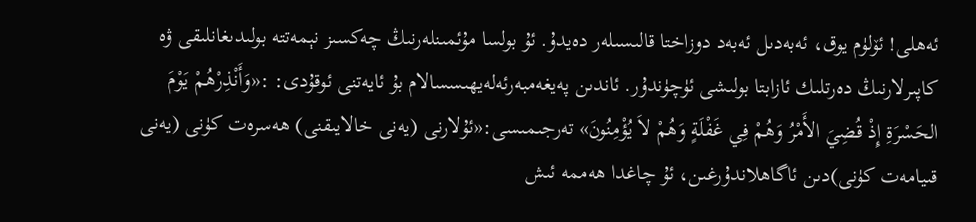ئەھلى! ئۆلۈم يوق، ئەبەدىل ئەبەد دوزاختا قالىسىلەر دەيدۇ. ئۇ بولسا مۇئمىنلەرنىڭ چەكسىز نېمەتتە بولىدىغانلىقى ۋە كاپىرلارنىڭ دەرتلىك ئازابتا بولىشى ئۈچۈندۇر. ئاندىن پەيغەمبەرئەلەيھىسسالام بۇ ئايەتنى ئوقۇدى: :«وَأَنْذِرْهُمْ يَوْمَ الحَسْرَةِ إِذْ قُضِيَ الأَمْرُ وَهُمْ فِي غَفْلَةٍ وَهُمْ لاَ يُؤْمِنُونَ» تەرجىمىسى:«ئۇلارنى (يەنى خالايىقنى) ھەسرەت كۈنى (يەنى قىيامەت كۈنى)دىن ئاگاھلاندۇرغىن، ئۇ چاغدا ھەممە ئىش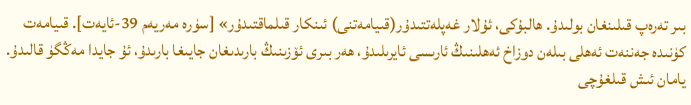بىر تەرەپ قىلىنغان بولىدۇ. ھالبۇكى، ئۇلار غەپلەتتىدۇر(قىيامەتنى) ئىنكار قىلماقتىدۇر» [سۈرە مەريەم 39-ئايەت]. قىيامەت كۈنىدە جەننەت ئەھلى بىلەن دوزاخ ئەھلىنىڭ ئارىسى ئايرىلىدۇ، ھەر بىرى ئۆزىنىڭ بارىدىغان جايىغا بارىدۇ، ئۇ جايدا مەڭگۈ قالىدۇ. يامان ئىش قىلغۇچى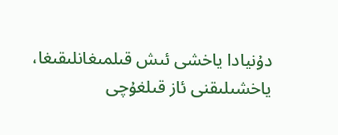دۇنيادا ياخشى ئىش قىلمىغانلىقىغا، ياخشىلىقنى ئاز قىلغۇچى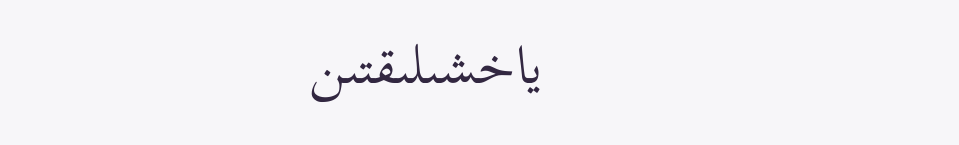ياخشىلىقتىن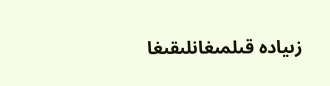زىيادە قىلمىغانلىقىغا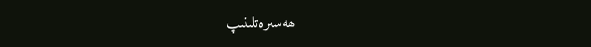ھەسىرەتلىنىپ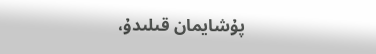پۇشايمان قىلىدۇ،